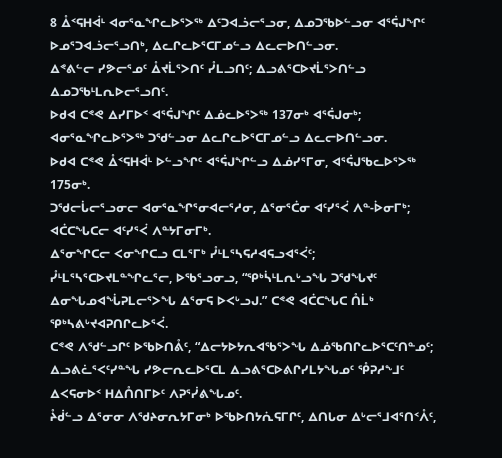8 ᐂᑉᕋᕼᐋᒻ ᐊᓂᕐᓇᖏᓚᐅᕐᐳᖅ ᐃᑦᑐᐊᓘᓕᕐᓗᓂ, ᐃᓄᑐᖃᐅᓪᓗᓂ ᐊᕐᕌᒍᖏᑦ ᐅᓄᕐᑐᐊᓘᓕᕐᓗᑎᒃ, ᐃᓚᒋᓚᐅᕐᑕᒥᓄᓪᓗ ᐃᓚᓕᐅᑎᓪᓗᓂ.
ᐃᕝᕕᓪᓕ ᓯᕗᓕᕐᓄᑦ ᐂᔪᒫᕐᐳᑎᑦ ᓮᒪᓗᑎᑦ; ᐃᓗᕕᕐᑕᐅᔪᒫᕐᐳᑎᓪᓗ ᐃᓄᑐᖃᒻᒪᕆᐅᓕᕐᓗᑎᑦ.
ᐅᑯᐊ ᑕᕝᕙ ᐃᓯᒥᐅᑉ ᐊᕐᕌᒍᖏᑦ ᐃᓅᓚᐅᕐᐳᖅ 137ᓂᒃ ᐊᕐᕌᒍᓂᒃ; ᐊᓂᕐᓇᖏᓚᐅᕐᐳᖅ ᑐᖁᓪᓗᓂ ᐃᓚᒋᓚᐅᕐᑕᒥᓄᓪᓗ ᐃᓚᓕᐅᑎᓪᓗᓂ.
ᐅᑯᐊ ᑕᕝᕙ ᐂᑉᕋᕼᐋᒻ ᐅᓪᓗᖏᑦ ᐊᕐᕌᒍᖏᓪᓗ ᐃᓅᓯᕐᒥᓂ, ᐊᕐᕌᒍᖃᓚᐅᕐᐳᖅ 175ᓂᒃ.
ᑐᖁᓕᒑᓕᕐᓗᓂᓕ ᐊᓂᕐᓇᖏᕐᓂᐊᓕᕐᓱᓂ, ᐃᕐᓂᕐᑖᓂ ᐊᑦᓯᕐᐹ ᐱᓐ-ᐆᓂᒥᒃ; ᐊᑖᑕᖓᑕᓕ ᐊᑦᓯᕐᐹ ᐱᓐᔭᒥᓂᒥᒃ.
ᐃᕐᓂᖏᑕᓕ ᐸᓂᖏᑕᓗ ᑕᒪᕐᒥᒃ ᓮᒻᒪᕐᓴᕋᓱᐊᕋᓗᐊᕐᐹᑦ; ᓮᒻᒪᕐᓴᕐᑕᐅᔪᒪᓐᖏᓚᕐᓕ, ᐅᖃᕐᓗᓂᓗ, “ᕿᒃᓵᒻᒪᕆᒡᓗᖓ ᑐᖁᖓᔪᑦ ᐃᓂᖓᓄᐊᖔᕈᒪᓕᕐᐳᖓ ᐃᕐᓂᕋ ᐅᐸᒡᓗᒍ.” ᑕᕝᕙ ᐊᑖᑕᖓᑕ ᑍᒫᒃ ᕿᒃᓴᕕᒡᔪᐊᕈᑎᒋᓚᐅᕐᐹ.
ᑕᕝᕙ ᐱᖁᓪᓗᒋᑦ ᐅᖃᐅᑎᕔᑦ, “ᐃᓕᔭᐅᔭᕆᐊᖃᕐᐳᖓ ᐃᓅᖃᑎᒋᓚᐅᕐᑕᑦᑎᓐᓄᑦ; ᐃᓗᕕᓛᕐᐸᑦᓯᓐᖓ ᓯᕗᓕᕆᓚᐅᕐᑕᒪ ᐃᓗᕕᕐᑕᐅᕕᒋᓯᒪᔭᖓᓄᑦ ᕾᕈᓱᖕᒧᑦ ᐃᐸᕋᓂᐅᑉ ᕼᐃᑍᑎᒥᐅᑦ ᐱᕈᕐᓰᕕᖓᓄᑦ.
ᔧᑰᓪᓗ ᐃᕐᓂᓂ ᐱᖁᔨᓂᕆᔭᒥᓂᒃ ᐅᖃᐅᑎᔭᕇᕋᒥᒋᑦ, ᐃᑎᒐᓂ ᐃᒡᓕᕐᒧᐊᕐᑎᑉᐰᑦ,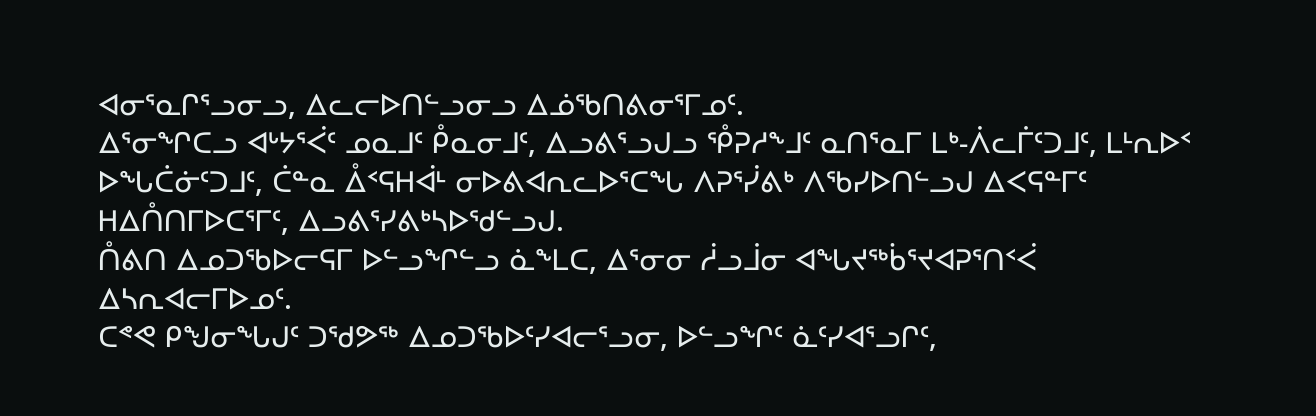ᐊᓂᕐᓇᒋᕐᓗᓂᓗ, ᐃᓚᓕᐅᑎᓪᓗᓂᓗ ᐃᓅᖃᑎᕕᓂᕐᒥᓄᑦ.
ᐃᕐᓂᖏᑕᓗ ᐊᒡᔭᕐᐹᑦ ᓄᓇᒧᑦ ᑬᓇᓂᒧᑦ, ᐃᓗᕕᕐᓗᒍᓗ ᕾᕈᓱᖕᒧᑦ ᓇᑎᕐᓇᒥ ᒪᒃ-ᐲᓚᒦᑦᑐᒧᑦ, ᒪᒻᕆᐅᑉ ᐅᖓᑖᓃᑦᑐᒧᑦ, ᑖᓐᓇ ᐂᑉᕋᕼᐋᒻ ᓂᐅᕕᐊᕆᓚᐅᕐᑕᖓ ᐱᕈᕐᓰᕕᒃ ᐱᖃᓯᐅᑎᓪᓗᒍ ᐃᐸᕋᓐᒥᑦ ᕼᐃᑍᑎᒥᐅᑕᕐᒥᑦ, ᐃᓗᕕᕐᓯᕕᒃᓴᐅᖁᓪᓗᒍ.
ᑍᕕᑎ ᐃᓄᑐᖃᐅᓕᕋᒥ ᐅᓪᓗᖏᓪᓗ ᓈᖕᒪᑕ, ᐃᕐᓂᓂ ᓲᓗᒨᓂ ᐊᖓᔪᖅᑳᕐᔪᐊᕈᕐᑎᑉᐹ ᐃᓴᕆᐊᓕᒥᐅᓄᑦ.
ᑕᕝᕙ ᑭᖑᓂᖓᒍᑦ ᑐᖁᕗᖅ ᐃᓄᑐᖃᐅᑦᓯᐊᓕᕐᓗᓂ, ᐅᓪᓗᖏᑦ ᓈᑦᓯᐊᕐᓗᒋᑦ,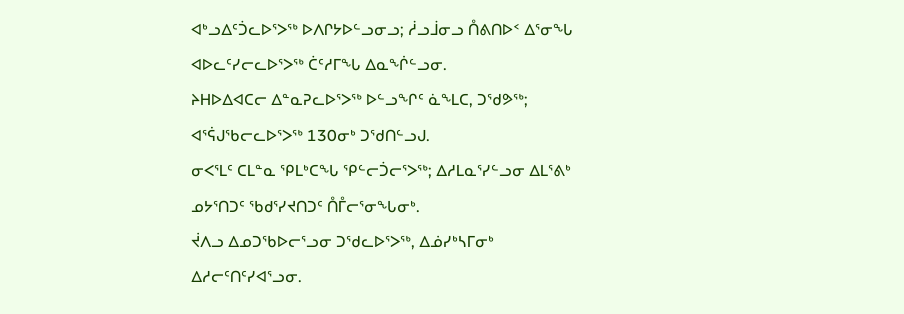ᐊᒃᓗᐃᑦᑑᓚᐅᕐᐳᖅ ᐅᐱᒋᔭᐅᓪᓗᓂᓗ; ᓲᓗᒨᓂᓗ ᑍᕕᑎᐅᑉ ᐃᕐᓂᖓ ᐊᐅᓚᑦᓯᓕᓚᐅᕐᐳᖅ ᑖᑦᓱᒥᖓ ᐃᓇᖐᓪᓗᓂ.
ᔨᕼᐅᐃᐊᑕᓕ ᐃᓐᓇᕈᓚᐅᕐᐳᖅ ᐅᓪᓗᖏᑦ ᓈᖕᒪᑕ, ᑐᖁᕗᖅ; ᐊᕐᕌᒍᖃᓕᓚᐅᕐᐳᖅ 130ᓂᒃ ᑐᖁᑎᓪᓗᒍ.
ᓂᐸᕐᒪᑦ ᑕᒪᓐᓇ ᕿᒪᒃᑕᖓ ᕿᓪᓕᑑᓕᕐᐳᖅ; ᐃᓱᒪᓇᕐᓯᓪᓗᓂ ᐃᒪᕐᕕᒃ ᓄᔭᕐᑎᑐᑦ ᖃᑯᕐᓯᔪᑎᑐᑦ ᑍᒤᓕᕐᓂᖓᓂᒃ.
ᔫᐱᓗ ᐃᓄᑐᖃᐅᓕᕐᓗᓂ ᑐᖁᓚᐅᕐᐳᖅ, ᐃᓅᓯᒃᓴᒥᓂᒃ ᐃᓱᓕᑦᑎᑦᓯᐊᕐᓗᓂ.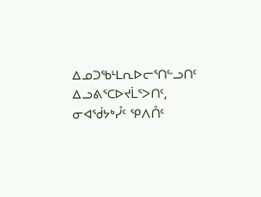ᐃᓄᑐᖃᒻᒪᕆᐅᓕᕐᑎᓪᓗᑎᑦ ᐃᓗᕕᕐᑕᐅᔪᒫᕐᐳᑎᑦ, ᓂᐊᖂᔭᒃᓮᑦ ᕿᐱᑍᑦ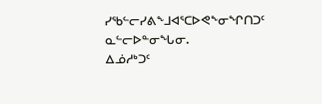ᓯᖃᓪᓕᓯᕕᖕᒧᐊᕐᑕᐅᕙᖕᓂᖏᑎᑐᑦ ᓇᓪᓕᐅᓐᓂᖓᓂ.
ᐃᓅᓱᒃᑐᑦ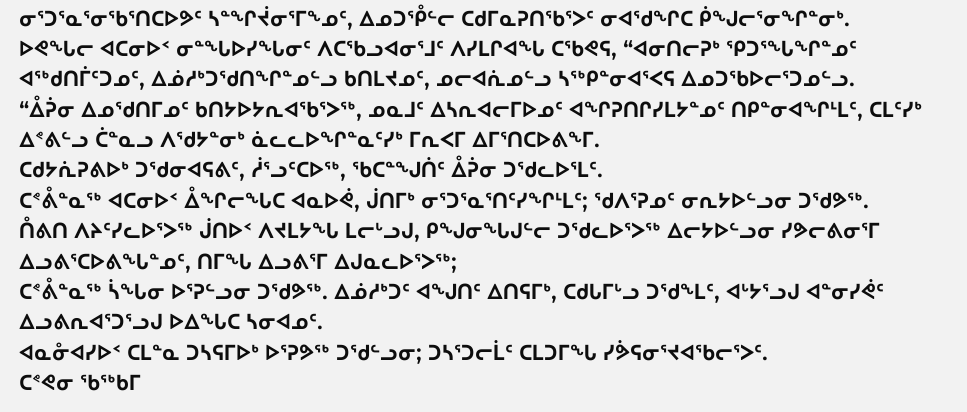ᓂᕐᑐᕐᓇᕐᓂᖃᕐᑎᑕᐅᕗᑦ ᓴᓐᖏᔫᓂᕐᒥᖕᓄᑦ, ᐃᓄᑐᕾᓪᓕ ᑕᑯᒥᓇᕈᑎᖃᕐᐳᑦ ᓂᐊᖁᖏᑕ ᑮᖑᓕᕐᓂᖏᓐᓂᒃ.
ᐅᕙᖓᓕ ᐊᑕᓂᐅᑉ ᓂᓐᖓᐅᓯᖓᓂᑦ ᐱᑕᖃᓗᐊᓂᕐᒧᑦ ᐱᓯᒪᒋᐊᖓ ᑕᖃᕙᕋ, “ᐊᓂᑎᓕᕈᒃ ᕿᑐᕐᖓᖏᓐᓄᑦ ᐊᖅᑯᑎᒦᑦᑐᓄᑦ, ᐃᓅᓱᒃᑐᖁᑎᖏᓐᓄᓪᓗ ᑲᑎᒪᔪᓄᑦ, ᓄᓕᐊᕇᓄᓪᓗ ᓴᖅᑭᓐᓂᐊᕐᐸᕋ ᐃᓄᑐᖃᐅᓕᕐᑐᓄᓪᓗ.
“ᐂᕉᓂ ᐃᓄᖁᑎᒥᓄᑦ ᑲᑎᔭᐅᔭᕆᐊᖃᕐᐳᖅ, ᓄᓇᒧᑦ ᐃᓴᕆᐊᓕᒥᐅᓄᑦ ᐊᖏᕈᑎᒋᓯᒪᔭᓐᓄᑦ ᑎᑭᓐᓂᐊᖏᒻᒪᑦ, ᑕᒪᑦᓯᒃ ᐃᕝᕕᓪᓗ ᑖᓐᓇᓗ ᐱᖁᔭᓐᓂᒃ ᓈᓚᓚᐅᖏᓐᓇᑦᓯᒃ ᒥᕆᐸᒥ ᐃᒥᕐᑎᑕᐅᕕᖕᒥ.
ᑕᑯᔭᕇᕈᕕᐅᒃ ᑐᖁᓂᐊᕋᕕᑦ, ᓲᕐᓗᑦᑕᐅᖅ, ᖃᑕᓐᖑᑏᑦ ᐂᕉᓂ ᑐᖁᓚᐅᕐᒪᑦ.
ᑕᕝᕔᓐᓇᖅ ᐊᑕᓂᐅᑉ ᐂᖏᓕᖓᑕ ᐊᓇᐅᕚ, ᒎᑎᒥᒃ ᓂᕐᑐᕐᓇᕐᑎᑦᓯᖏᒻᒪᑦ; ᖁᐱᕐᕈᓄᑦ ᓂᕆᔭᐅᓪᓗᓂ ᑐᖁᕗᖅ.
ᑍᕕᑎ ᐱᔨᑦᓯᓚᐅᕐᐳᖅ ᒎᑎᐅᑉ ᐱᔪᒪᔭᖓ ᒪᓕᒡᓗᒍ, ᑭᖑᓂᖓᒍᓪᓕ ᑐᖁᓚᐅᕐᐳᖅ ᐃᓕᔭᐅᓪᓗᓂ ᓯᕗᓕᕕᓂᕐᒥ ᐃᓗᕕᕐᑕᐅᕕᖓᓐᓄᑦ, ᑎᒥᖓ ᐃᓗᕕᕐᒥ ᐃᒍᓇᓚᐅᕐᐳᖅ;
ᑕᕝᕔᓐᓇᖅ ᓵᖓᓂ ᐅᕐᕈᓪᓗᓂ ᑐᖁᕗᖅ. ᐃᓅᓱᒃᑐᑦ ᐊᖑᑎᑦ ᐃᑎᕋᒥᒃ, ᑕᑯᒐᒥᒡᓗ ᑐᖁᖕᒪᑦ, ᐊᒡᔭᕐᓗᒍ ᐊᓐᓂᓯᕚᑦ ᐃᓗᕕᕆᐊᕐᑐᕐᓗᒍ ᐅᐃᖓᑕ ᓴᓂᐊᓄᑦ.
ᐊᓇᓁᐊᓯᐅᑉ ᑕᒪᓐᓇ ᑐᓴᕋᒥᐅᒃ ᐅᕐᕈᕗᖅ ᑐᖁᓪᓗᓂ; ᑐᓴᕐᑐᓕᒫᑦ ᑕᒪᑐᒥᖓ ᓯᕘᕋᓂᕐᔪᐊᖃᓕᕐᐳᑦ.
ᑕᕝᕙᓂ ᖃᖅᑲᒥ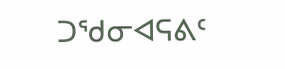ᑐᖁᓂᐊᕋᕕᑦ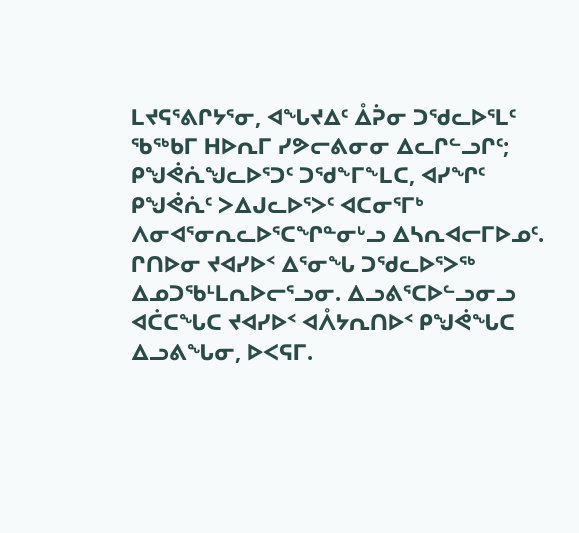ᒪᔪᕋᕐᕕᒋᔭᕐᓂ, ᐊᖓᔪᐃᑦ ᐂᕉᓂ ᑐᖁᓚᐅᕐᒪᑦ ᖃᖅᑲᒥ ᕼᐅᕆᒥ ᓯᕗᓕᕕᓂᓂ ᐃᓚᒋᓪᓗᒋᑦ;
ᑭᖑᕚᕇᖑᓚᐅᕐᑐᑦ ᑐᖁᖕᒥᖕᒪᑕ, ᐊᓯᖏᑦ ᑭᖑᕚᕇᑦ ᐳᐃᒍᓚᐅᕐᐳᑦ ᐊᑕᓂᕐᒥᒃ ᐱᓂᐊᕐᓂᕆᓚᐅᕐᑕᖏᓐᓂᒡᓗ ᐃᓴᕆᐊᓕᒥᐅᓄᑦ.
ᒋᑎᐅᓂ ᔪᐊᓯᐅᑉ ᐃᕐᓂᖓ ᑐᖁᓚᐅᕐᐳᖅ ᐃᓄᑐᖃᒻᒪᕆᐅᓕᕐᓗᓂ. ᐃᓗᕕᕐᑕᐅᓪᓗᓂᓗ ᐊᑖᑕᖓᑕ ᔪᐊᓯᐅᑉ ᐊᐰᔭᕆᑎᐅᑉ ᑭᖑᕚᖓᑕ ᐃᓗᕕᖓᓂ, ᐅᐸᕋᒥ.